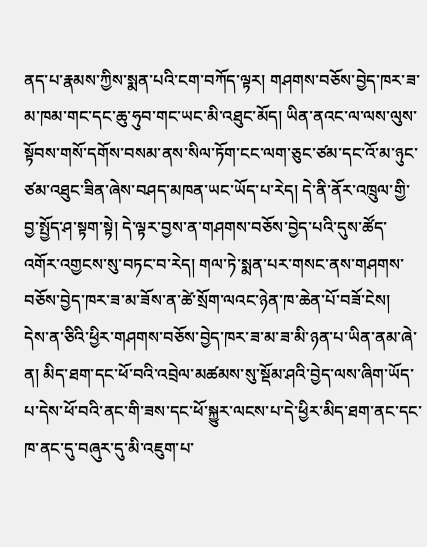ནད་པ་རྣམས་ཀྱིས་སྨན་པའི་ངག་བཀོད་ལྟར། གཤགས་བཅོས་བྱེད་ཁར་ཟ་མ་ཁམ་གང་དང་ཆུ་ཧུབ་གང་ཡང་མི་འཐུང་མོད། ཡིན་ནའང་ལ་ལས་ལུས་སྟོབས་གསོ་དགོས་བསམ་ནས་སིལ་ཏོག་ངང་ལག་ཅུང་ཙམ་དང་འོ་མ་ཉུང་ཙམ་འཐུང་ཟིན་ཞེས་བཤད་མཁན་ཡང་ཡོད་པ་རེད། དེ་ནི་ནོར་འཁྲུལ་གྱི་བྱ་སྤྱོད་ཤ་སྟག་སྟེ། དེ་ལྟར་བྱས་ན་གཤགས་བཅོས་བྱེད་པའི་དུས་ཚོད་འགོར་འགྱངས་སུ་བཏང་བ་རེད། གལ་ཏེ་སྨན་པར་གསང་ནས་གཤགས་བཅོས་བྱེད་ཁར་ཟ་མ་ཟོས་ན་ཚེ་སྲོག་ལའང་ཉེན་ཁ་ཆེན་པོ་བཟོ་ངེས།
དེས་ན་ཅིའི་ཕྱིར་གཤགས་བཅོས་བྱེད་ཁར་ཟ་མ་ཟ་མི་ཉན་པ་ཡིན་ནམ་ཞེ་ན། མིད་ཐག་དང་ཕོ་བའི་འབྲེལ་མཚམས་སུ་སྡོམ་ཤའི་བྱེད་ལས་ཞིག་ཡོད་པ་དེས་ཕོ་བའི་ནང་གི་ཟས་དང་ཕོ་སྐྱུར་ལངས་པ་དེ་ཕྱིར་མིད་ཐག་ནང་དང་ཁ་ནང་དུ་བཞུར་དུ་མི་འཇུག་པ་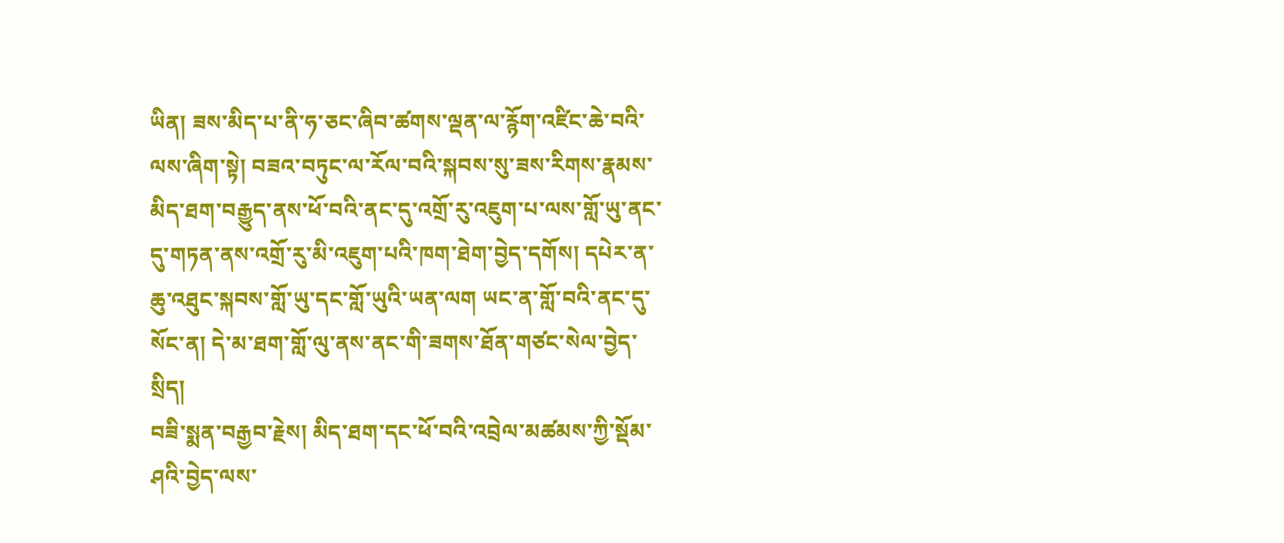ཡིན། ཟས་མིད་པ་ནི་ཧ་ཅང་ཞིབ་ཚགས་ལྡན་ལ་རྙོག་འཛིང་ཆེ་བའི་ལས་ཞིག་སྟེ། བཟའ་བཏུང་ལ་རོལ་བའི་སྐབས་སུ་ཟས་རིགས་རྣམས་མིད་ཐག་བརྒྱུད་ནས་ཕོ་བའི་ནང་དུ་འགྲོ་རུ་འཇུག་པ་ལས་གློ་ཡུ་ནང་དུ་གཏན་ནས་འགྲོ་རུ་མི་འཇུག་པའི་ཁག་ཐེག་བྱེད་དགོས། དཔེར་ན་ཆུ་འཐུང་སྐབས་གློ་ཡུ་དང་གློ་ཡུའི་ཡན་ལག ཡང་ན་གློ་བའི་ནང་དུ་སོང་ན། དེ་མ་ཐག་གློ་ལུ་ནས་ནང་གི་ཟགས་ཐོན་གཙང་སེལ་བྱེད་སྲིད།
བཟི་སྨན་བརྒྱབ་རྗེས། མིད་ཐག་དང་ཕོ་བའི་འབྲེལ་མཚམས་ཀྱི་སྡོམ་ཤའི་བྱེད་ལས་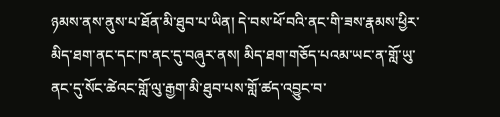ཉམས་ནས་ནུས་པ་ཐོན་མི་ཐུབ་པ་ཡིན། དེ་བས་ཕོ་བའི་ནང་གི་ཟས་རྣམས་ཕྱིར་མིད་ཐག་ནང་དང་ཁ་ནང་དུ་བཞུར་ནས། མིད་ཐག་གཅོད་པའམ་ཡང་ན་གློ་ཡུ་ནང་དུ་སོང་ཚེའང་གློ་ལུ་རྒྱག་མི་ཐུབ་པས་གློ་ཚད་འབྱུང་བ་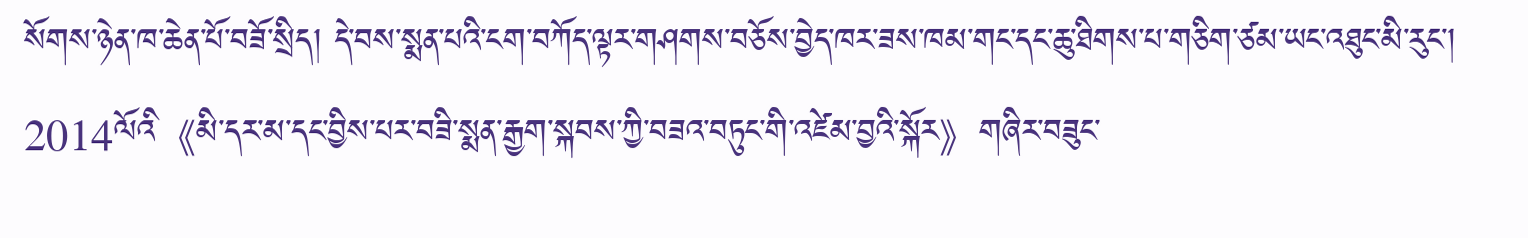སོགས་ཉེན་ཁ་ཆེན་པོ་བཟོ་སྲིད། དེ་བས་སྨན་པའི་ངག་བཀོད་ལྟར་གཤགས་བཅོས་བྱེད་ཁར་ཟས་ཁམ་གང་དང་ཆུ་ཐིགས་པ་གཅིག་ཙམ་ཡང་འཐུང་མི་རུང་།
2014ལོའི《མི་དར་མ་དང་བྱིས་པར་བཟི་སྨན་རྒྱག་སྐབས་ཀྱི་བཟའ་བཏུང་གི་འཛེམ་བྱའི་སྐོར》གཞིར་བཟུང་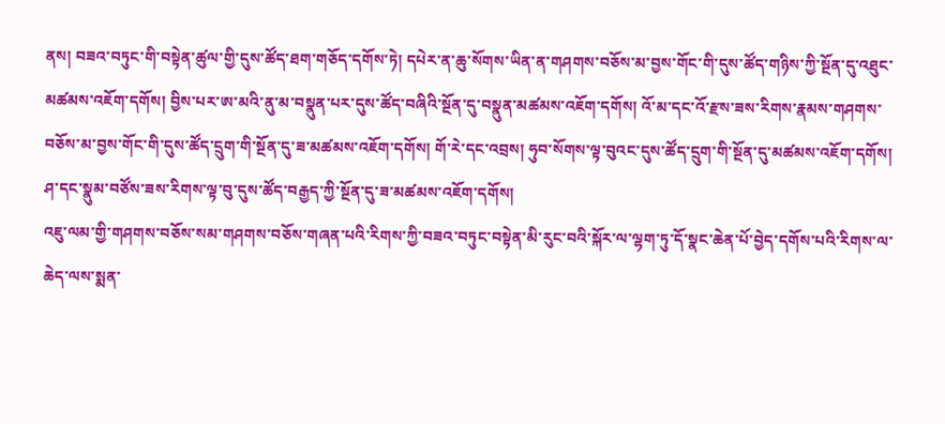ནས། བཟའ་བཏུང་གི་བསྟེན་ཚུལ་གྱི་དུས་ཚོད་ཐག་གཅོད་དགོས་ཏེ། དཔེར་ན་ཆུ་སོགས་ཡིན་ན་གཤགས་བཅོས་མ་བྱས་གོང་གི་དུས་ཚོད་གཉིས་ཀྱི་སྔོན་དུ་འཐུང་མཚམས་འཇོག་དགོས། བྱིས་པར་ཨ་མའི་ནུ་མ་བསྣུན་པར་དུས་ཚོད་བཞིའི་སྔོན་དུ་བསྣུན་མཚམས་འཇོག་དགོས། འོ་མ་དང་འོ་རྫས་ཟས་རིགས་རྣམས་གཤགས་བཅོས་མ་བྱས་གོང་གི་དུས་ཚོད་དྲུག་གི་སྔོན་དུ་ཟ་མཚམས་འཇོག་དགོས། གོ་རེ་དང་འབྲས། ཧུབ་སོགས་ལྟ་བུའང་དུས་ཚོད་དྲུག་གི་སྔོན་དུ་མཚམས་འཇོག་དགོས། ཤ་དང་སྣུམ་བཙོས་ཟས་རིགས་ལྟ་བུ་དུས་ཚོད་བརྒྱད་ཀྱི་སྔོན་དུ་ཟ་མཚམས་འཇོག་དགོས།
འཇུ་ལམ་གྱི་གཤགས་བཅོས་སམ་གཤགས་བཅོས་གཞན་པའི་རིགས་ཀྱི་བཟའ་བཏུང་བསྟེན་མི་རུང་བའི་སྐོར་ལ་ལྷག་ཏུ་དོ་སྣང་ཆེན་པོ་བྱེད་དགོས་པའི་རིགས་ལ་ཆེད་ལས་སྨན་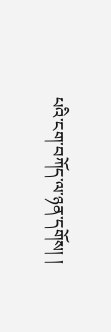པའི་ངག་བཀོད་ལ་ཉན་དགོས། །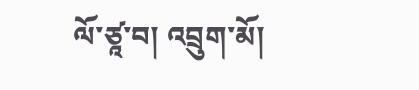ལོ་ཙཱ་བ། འབྲུག་མོ།